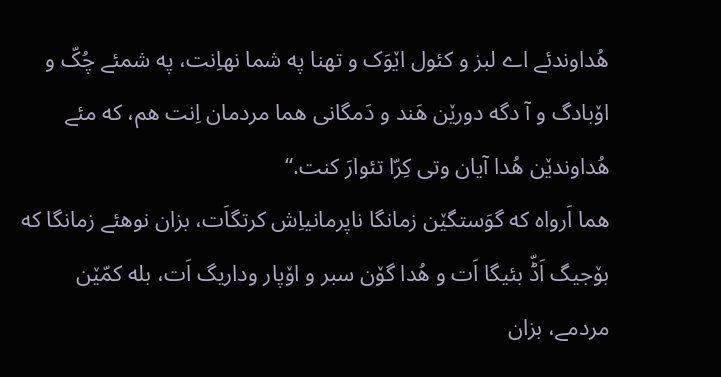هُداوندئے اے لبز و کئول اێوَک و تهنا په شما نهاِنت، په شمئے چُکّ و اۆبادگ و آ دگه دورێن هَند و دَمگانی هما مردمان اِنت هم، که مئے هُداوندێن هُدا آیان وتی کِرّا تئوارَ کنت.“
هما اَرواه که گوَستگێن زمانگا ناپرمانیاِش کرتگاَت، بزان نوهئے زمانگا که بۆجیگ اَڈّ بئیگا اَت و هُدا گۆن سبر و اۆپار وداریگ اَت، بله کمّێن مردمے، بزان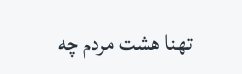تهنا هشت مردم چه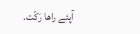آپئے راها رَکّت.